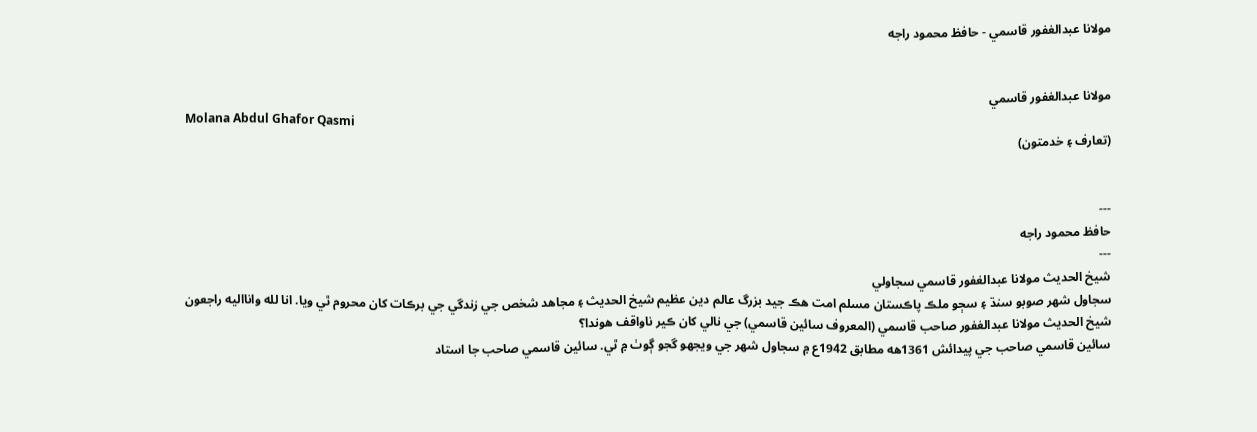مولانا عبدالغفور قاسمي - حافظ محمود راجه


مولانا عبدالغفور قاسمي
Molana Abdul Ghafor Qasmi
(تعارف ۽ خدمتون)


---
حافظ محمود راجه
---
شيخ الحديث مولانا عبدالغفور قاسمي سجاولي
سجاول شهر صوبو سنڌ ۽ سڄو ملڪ پاڪستان مسلم امت هڪ جيد بزرگ عالم دين عظيم شيخ الحديث ۽ مجاهد شخص جي زندگي جي برڪات کان محروم ٿي ويا. انا لله وانااليه راجعون
شيخ الحديث مولانا عبدالغفور صاحب قاسمي (المعروف سائين قاسمي) جي نالي کان ڪير ناواقف هوندا؟
سائين قاسمي صاحب جي پيدائش 1361هه مطابق 1942ع ۾ سجاول شهر جي ويجهو گجو ڳوٺ ۾ ٿي. سائين قاسمي صاحب جا استاد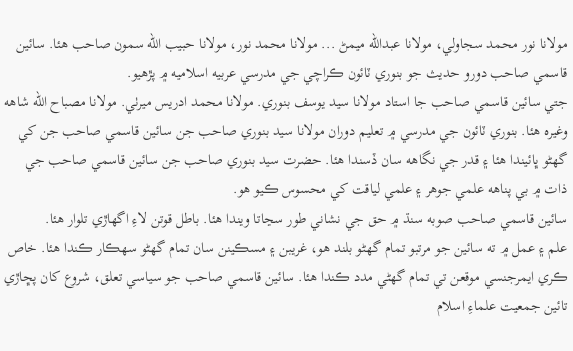مولانا نور محمد سجاولي، مولانا عبدالله ميمڻ ... مولانا محمد نور، مولانا حبيب الله سمون صاحب هئا. سائين قاسمي صاحب دورو حديث جو بنوري ٽائون ڪراچي جي مدرسي عربيه اسلاميه ۾ پڙهيو.
جتي سائين قاسمي صاحب جا استاد مولانا سيد يوسف بنوري. مولانا محمد ادريس ميرٺي. مولانا مصباح الله شاهه وغيره هئا. بنوري ٽائون جي مدرسي ۾ تعليم دوران مولانا سيد بنوري صاحب جن سائين قاسمي صاحب جن کي گهڻو ڀائيندا هئا ۽ قدر جي نگاهه سان ڏسندا هئا. حضرت سيد بنوري صاحب جن سائين قاسمي صاحب جي ذات ۾ بي پناهه علمي جوهر ۽ علمي لياقت کي محسوس ڪيو هو.
سائين قاسمي صاحب صوبه سنڌ ۾ حق جي نشاني طور سڃاتا ويندا هئا. باطل قوتن لاءِ اگهاڙي تلوار هئا.
علم ۽ عمل ۾ ته سائين جو مرتبو تمام گهڻو بلند هو، غريبن ۽ مسڪينن سان تمام گهڻو سهڪار ڪندا هئا. خاص ڪري ايمرجنسي موقعن تي تمام گهڻي مدد ڪندا هئا. سائين قاسمي صاحب جو سياسي تعلق، شروع کان پڇاڙي تائين جمعيت علماءِ اسلام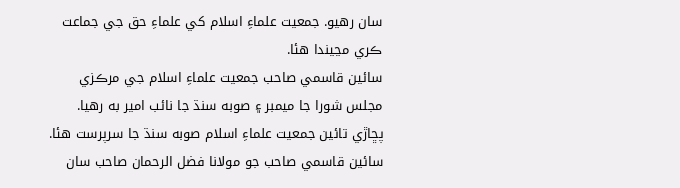سان رهيو. جمعيت علماءِ اسلام کي علماءِ حق جي جماعت ڪري مڃيندا هئا.
سائين قاسمي صاحب جمعيت علماءِ اسلام جي مرڪزي مجلس شورا جا ميمبر ۽ صوبه سنڌ جا نائب امير به رهيا. پڇاڙي تائين جمعيت علماءِ اسلام صوبه سنڌ جا سرپرست هئا.
سائين قاسمي صاحب جو مولانا فضل الرحمان صاحب سان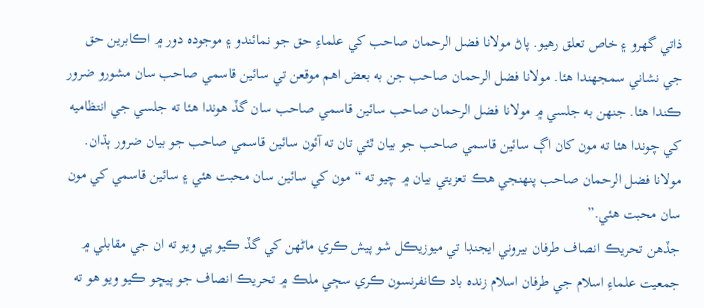ذاتي گهرو ۽ خاص تعلق رهيو. پاڻ مولانا فضل الرحمان صاحب کي علماءِ حق جو نمائندو ۽ موجوده دور ۾ اڪابرين حق جي نشاني سمجهندا هئا. مولانا فضل الرحمان صاحب جن به بعض اهم موقعن تي سائين قاسمي صاحب سان مشورو ضرور ڪندا هئا. جنهن به جلسي ۾ مولانا فضل الرحمان صاحب سائين قاسمي صاحب سان گڏ هوندا هئا ته جلسي جي انتظاميه کي چوندا هئا ته مون کان اڳ سائين قاسمي صاحب جو بيان ٿئي تان ته آئون سائين قاسمي صاحب جو بيان ضرور ٻڌان. مولانا فضل الرحمان صاحب پنهنجي هڪ تعزيتي بيان ۾ چيو ته “مون کي سائين سان محبت هئي ۽ سائين قاسمي کي مون سان محبت هئي.”
جڏهن تحريڪ انصاف طرفان بيروني ايجنڊا تي ميوزيڪل شو پيش ڪري ماڻهن کي گڏ ڪيو پي ويو ته ان جي مقابلي ۾ جمعيت علماءِ اسلام جي طرفان اسلام زنده باد ڪانفرنسون ڪري سڄي ملڪ ۾ تحريڪ انصاف جو پيڇو ڪيو ويو هو ته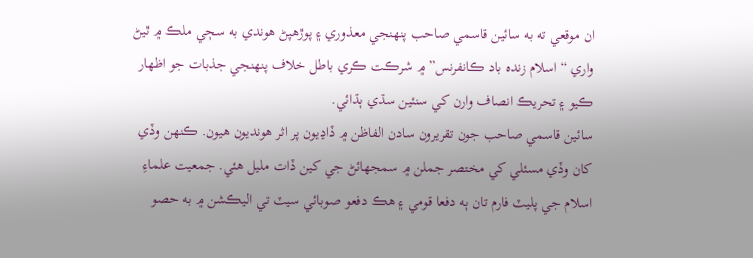ان موقعي ته به سائين قاسمي صاحب پنهنجي معذوري ۽ پوڙهپڻ هوندي به سڄي ملڪ ۾ ٿيڻ واري “اسلام زنده باد ڪانفرنس” ۾ شرڪت ڪري باطل خلاف پنهنجي جذبات جو اظهار ڪيو ۽ تحريڪ انصاف وارن کي سنئين سڌي ٻڌائي.
سائين قاسمي صاحب جون تقريرون سادن الفاظن ۾ ڏاڍيون پر اثر هونديون هيون. ڪنهن وڏي کان وڏي مسئلي کي مختصر جملن ۾ سمجهائڻ جي کين ڏات مليل هئي. جمعيت علماءِ اسلام جي پليٽ فارم تان ٻه دفعا قومي ۽ هڪ دفعو صوبائي سيٽ تي اليڪشن ۾ به حصو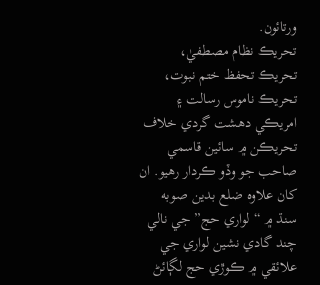ورتائون.
تحريڪ نظام مصطفيٰ، تحريڪ تحفظ ختم نبوت، تحريڪ ناموس رسالت ۽ امريڪي دهشت گردي خلاف تحريڪن ۾ سائين قاسمي صاحب جو وڏو ڪردار رهيو. ان کان علاوه ضلع بدين صوبه سنڌ ۾ “لواري حج” جي نالي چند گادي نشين لواري جي علائقي ۾ ڪوڙي حج لڳائڻ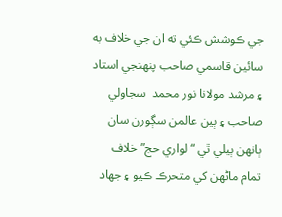جي ڪوشش ڪئي ته ان جي خلاف به سائين قاسمي صاحب پنهنجي استاد ۽ مرشد مولانا نور محمد  سجاولي صاحب ۽ ٻين عالمن سڳورن سان ٻانهن ٻيلي ٿي “لواري حج” خلاف تمام ماڻهن کي متحرڪ ڪيو ۽ جهاد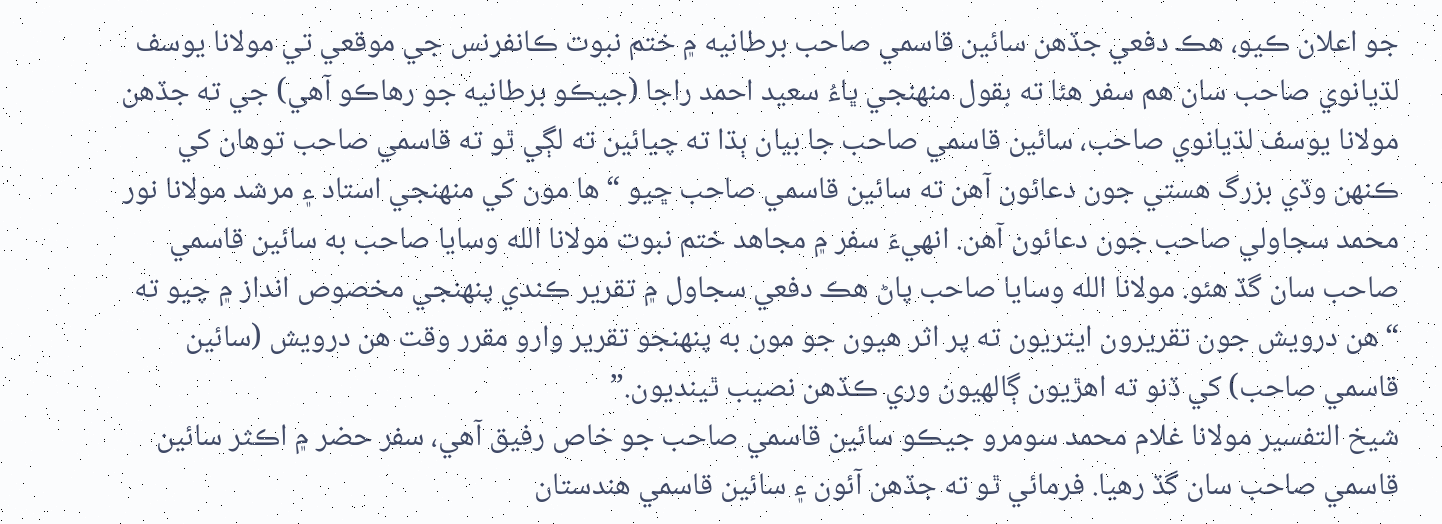جو اعلان ڪيو، هڪ دفعي جڏهن سائين قاسمي صاحب برطانيه ۾ ختم نبوت ڪانفرنس جي موقعي تي مولانا يوسف لڌيانوي صاحب سان هم سفر هئا ته بقول منهنجي ڀاءُ سعيد احمد راجا (جيڪو برطانيه جو رهاڪو آهي) جي ته جڏهن مولانا يوسف لڌيانوي صاحب، سائين قاسمي صاحب جا بيان ٻڌا ته چيائين ته لڳي ٿو ته قاسمي صاحب توهان کي ڪنهن وڏي بزرگ هستي جون دعائون آهن ته سائين قاسمي صاحب ڇيو “ها مون کي منهنجي استاد ۽ مرشد مولانا نور محمد سجاولي صاحب جون دعائون آهن. انهيءَ سفر ۾ مجاهد ختم نبوت مولانا الله وسايا صاحب به سائين قاسمي صاحب سان گڏ هئو. مولانا الله وسايا صاحب پاڻ هڪ دفعي سجاول ۾ تقرير ڪندي پنهنجي مخصوص انداز ۾ چيو ته “هن درويش جون تقريرون ايتريون ته پر اثر هيون جو مون به پنهنجو تقرير وارو مقرر وقت هن درويش (سائين قاسمي صاحب) کي ڏنو ته اهڙيون ڳالهيون وري ڪڏهن نصيب ٿينديون.”
شيخ التفسير مولانا غلام محمد سومرو جيڪو سائين قاسمي صاحب جو خاص رفيق آهي، سفر حضر ۾ اڪثر سائين قاسمي صاحب سان گڏ رهيا. فرمائي ٿو ته جڏهن آئون ۽ سائين قاسمي هندستان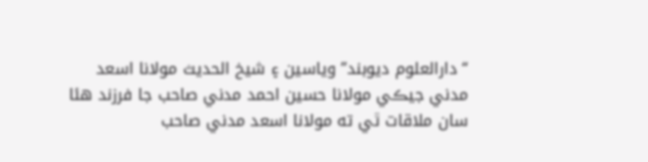“دارالعلوم ديوبند” وياسين ۽ شيخ الحديث مولانا اسعد مدني جيڪي مولانا حسين احمد مدني صاحب جا فرزند هئا سان ملاقات ٿي ته مولانا اسعد مدني صاحب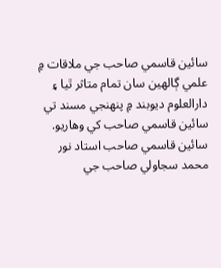سائين قاسمي صاحب جي ملاقات ۾ علمي ڳالهين سان تمام متاثر ٿيا ۽ دارالعلوم ديوبند ۾ پنهنجي مسند تي سائين قاسمي صاحب کي وهاريو.
سائين قاسمي صاحب استاد نور محمد سجاولي صاحب جي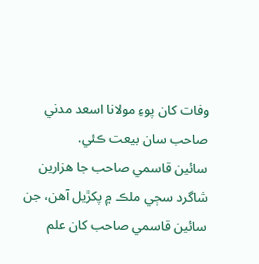وفات کان پوءِ مولانا اسعد مدني صاحب سان بيعت ڪئي.
سائين قاسمي صاحب جا هزارين شاگرد سڄي ملڪ ۾ پکڙيل آهن، جن سائين قاسمي صاحب کان علم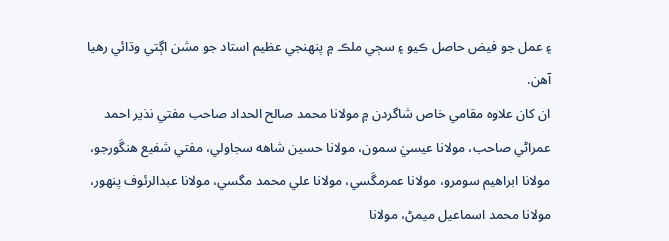۽ عمل جو فيض حاصل ڪيو ۽ سڄي ملڪ ۾ پنهنجي عظيم استاد جو مشن اڳتي وڌائي رهيا آهن.
ان کان علاوه مقامي خاص شاگردن ۾ مولانا محمد صالح الحداد صاحب مفتي نذير احمد عمراڻي صاحب، مولانا عيسيٰ سمون، مولانا حسين شاهه سجاولي، مفتي شفيع هنڱورجو، مولانا ابراهيم سومرو، مولانا عمرمڱسي، مولانا علي محمد مگسي، مولانا عبدالرئوف پنهور، مولانا محمد اسماعيل ميمڻ، مولانا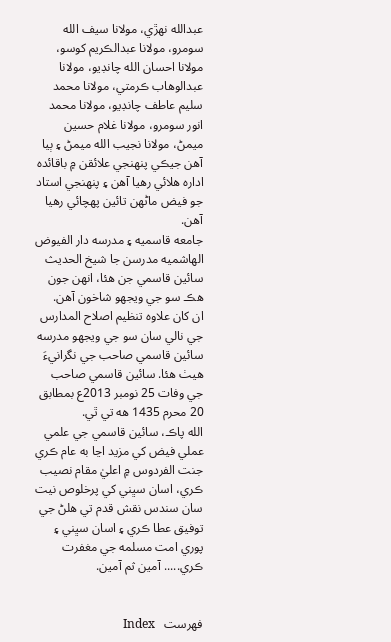عبدالله نهڙي، مولانا سيف الله سومرو، مولانا عبدالڪريم کوسو، مولانا احسان الله چانڊيو، مولانا عبدالوهاب ڪرمتي، مولانا محمد سليم عاطف چانڊيو، مولانا محمد انور سومرو، مولانا غلام حسين ميمڻ، مولانا نجيب الله ميمڻ ۽ ٻيا آهن جيڪي پنهنجي علائقن ۾ باقائده اداره هلائي رهيا آهن ۽ پنهنجي استاد جو فيض ماڻهن تائين پهچائي رهيا آهن.
جامعه قاسميه ۽ مدرسه دار الفيوض الهاشميه مدرسن جا شيخ الحديث سائين قاسمي جن هئا، انهن جون هڪ سو جي ويجهو شاخون آهن.
ان کان علاوه تنظيم اصلاح المدارس جي نالي سان سو جي ويجهو مدرسه سائين قاسمي صاحب جي نگرانيءَ هيٺ هئا. سائين قاسمي صاحب جي وفات 25 نومبر 2013ع بمطابق 20 محرم 1435 هه تي ٿي.
الله پاڪ، سائين قاسمي جي علمي عملي فيض کي مزيد اڃا به عام ڪري جنت الفردوس ۾ اعليٰ مقام نصيب ڪري، اسان سڀني کي پرخلوص نيت سان سندس نقش قدم تي هلڻ جي توفيق عطا ڪري ۽ اسان سڀني ۽ پوري امت مسلمه جي مغفرت ڪري..... آمين ثم آمين.


فهرست   Index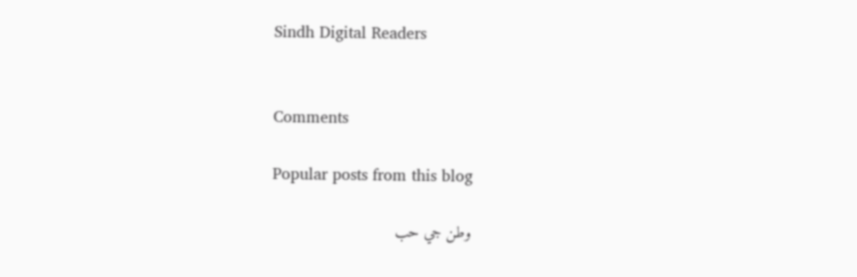Sindh Digital Readers


Comments

Popular posts from this blog

وطن جي حب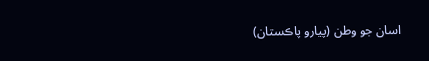اسان جو وطن (پيارو پاڪستان)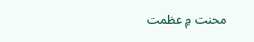محنت ۾ عظمت